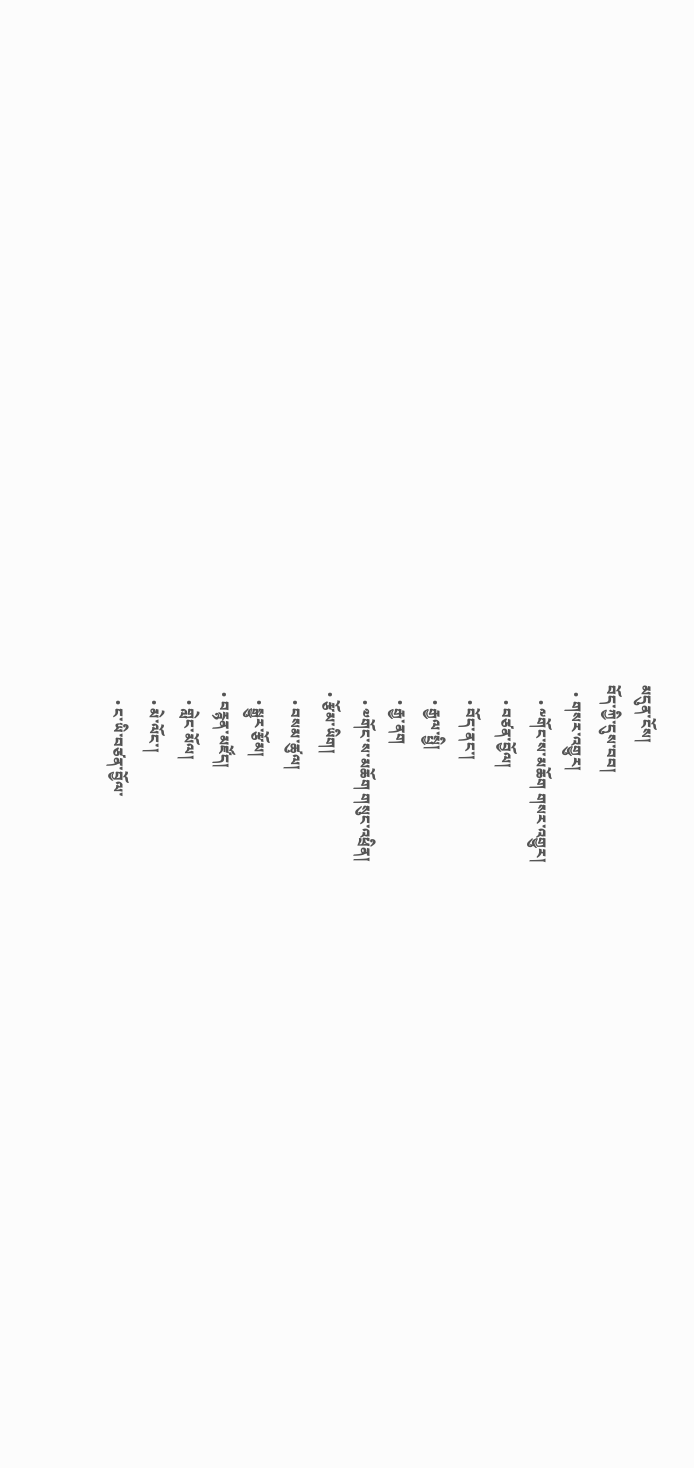མདུན་ངོས།
བོད་ཀྱི་དུས་བབ།
  • གསར་འགྱུར།
    • ༸གོང་ས་མཆོག གསར་འགྱུར།
    • བཙན་བྱོལ།
    • བོད་ནང་།
    • རྒྱལ་སྤྱི།
    • རྒྱ་ནག
    • ༧གོང་ས་མཆོག གསུང་འཕྲིན།
  • རྩོམ་ཡིག།
    • བསམ་ཚུལ།
    • སྒྱུར་རྩོམ།
  • བརྙན་མཛོད།
    • གླེང་མོལ།
    • མེ་ལོང་།
    • ང་ཡི་བཙན་བྱོལ་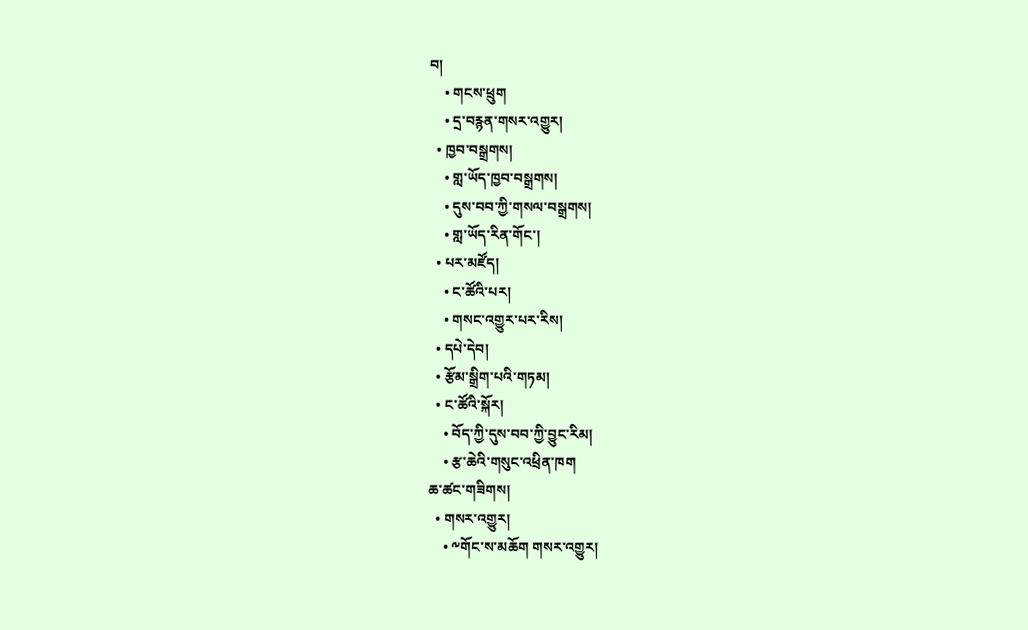བ།
    • གངས་ཕྲུག
    • དྲ་བརྙན་གསར་འགྱུར།
  • ཁྱབ་བསྒྲགས།
    • གླ་ཡོད་ཁྱབ་བསྒྲགས།
    • དུས་བབ་ཀྱི་གསལ་བསྒྲགས།
    • གླ་ཡོད་རིན་གོང་།
  • པར་མཛོད།
    • ང་ཚོའི་པར།
    • གསང་འགྱུར་པར་རིས།
  • དཔེ་དེབ།
  • རྩོམ་སྒྲིག་པའི་གཏམ།
  • ང་ཚོའི་སྐོར།
    • བོད་ཀྱི་དུས་བབ་ཀྱི་བྱུང་རིམ།
    • རྩ་ཆེའི་གསུང་འཕྲིན་ཁག
ཆ་ཚང་གཟིགས།
  • གསར་འགྱུར།
    • ༸གོང་ས་མཆོག གསར་འགྱུར།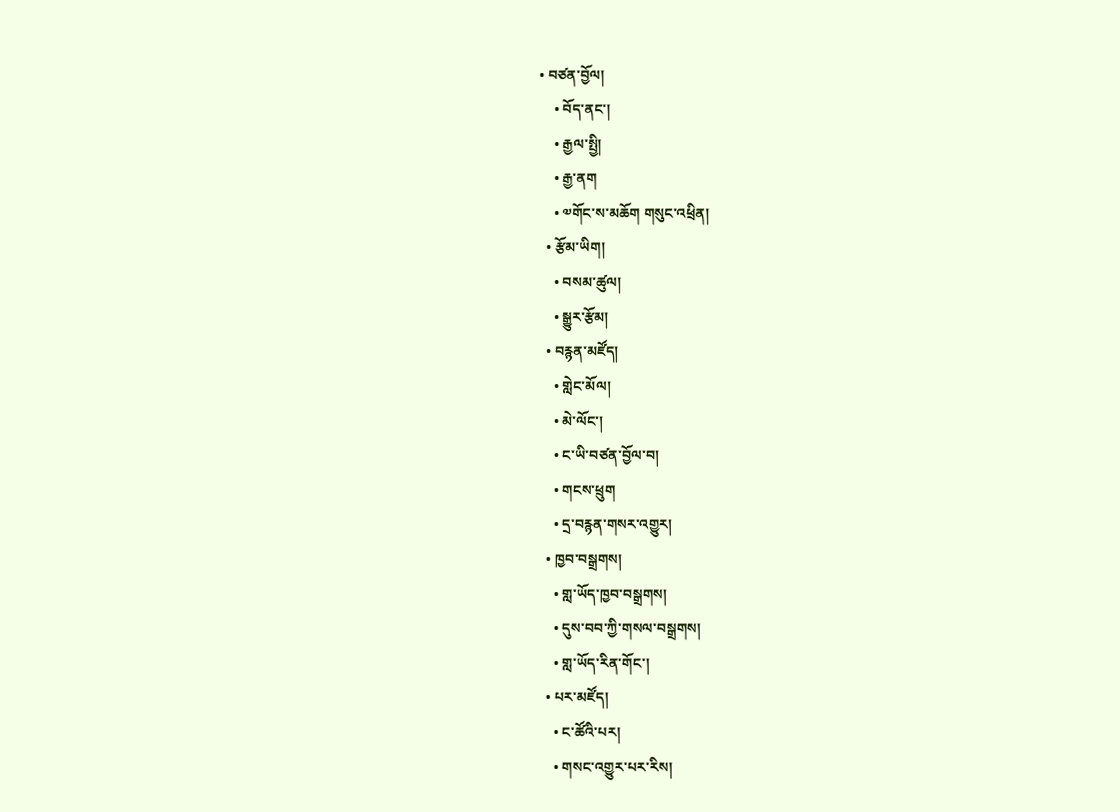• བཙན་བྱོལ།
    • བོད་ནང་།
    • རྒྱལ་སྤྱི།
    • རྒྱ་ནག
    • ༧གོང་ས་མཆོག གསུང་འཕྲིན།
  • རྩོམ་ཡིག།
    • བསམ་ཚུལ།
    • སྒྱུར་རྩོམ།
  • བརྙན་མཛོད།
    • གླེང་མོལ།
    • མེ་ལོང་།
    • ང་ཡི་བཙན་བྱོལ་བ།
    • གངས་ཕྲུག
    • དྲ་བརྙན་གསར་འགྱུར།
  • ཁྱབ་བསྒྲགས།
    • གླ་ཡོད་ཁྱབ་བསྒྲགས།
    • དུས་བབ་ཀྱི་གསལ་བསྒྲགས།
    • གླ་ཡོད་རིན་གོང་།
  • པར་མཛོད།
    • ང་ཚོའི་པར།
    • གསང་འགྱུར་པར་རིས།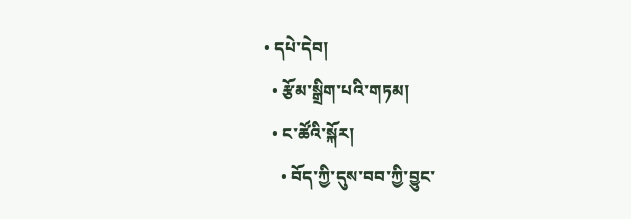• དཔེ་དེབ།
  • རྩོམ་སྒྲིག་པའི་གཏམ།
  • ང་ཚོའི་སྐོར།
    • བོད་ཀྱི་དུས་བབ་ཀྱི་བྱུང་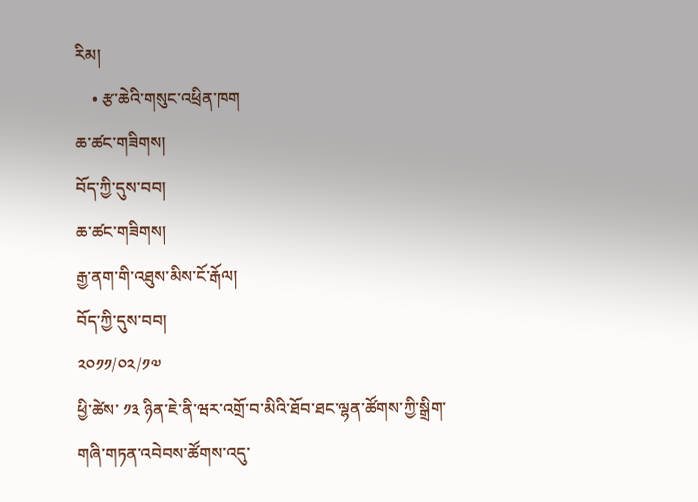རིམ།
    • རྩ་ཆེའི་གསུང་འཕྲིན་ཁག
ཆ་ཚང་གཟིགས།
བོད་ཀྱི་དུས་བབ།
ཆ་ཚང་གཟིགས།
རྒྱ་ནག་གི་འཐུས་མིས་ངོ་རྒོལ།
བོད་ཀྱི་དུས་བབ།
༢༠༡༡/༠༢/༡༧
ཕྱི་ཚེས་ ༡༣ ཉིན་ཇེ་ནི་ཝར་འགྲོ་བ་མིའི་ཐོབ་ཐང་ལྷན་ཚོགས་ཀྱི་སྒྲིག་གཞི་གཏན་འབེབས་ཚོགས་འདུ་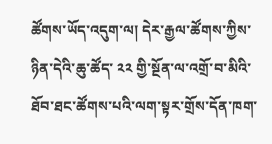ཚོགས་ཡོད་འདུག་ལ། དེར་རྒྱལ་ཚོགས་ཀྱིས་ཉིན་དེའི་ཆུ་ཚོད་ ༢༢ གྱི་སྔོན་ལ་འགྲོ་བ་མིའི་ཐོབ་ཐང་ཚོགས་པའི་ལག་སྟར་གྲོས་དོན་ཁག་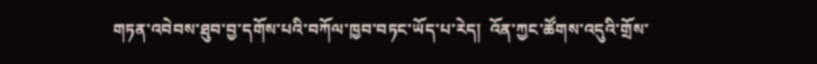གཏན་འབེབས་ཐུབ་བྱ་དགོས་པའི་བཀོལ་ཁྱབ་བཏང་ཡོད་པ་རེད།  འོན་ཀྱང་ཚོགས་འདུའི་གྲོས་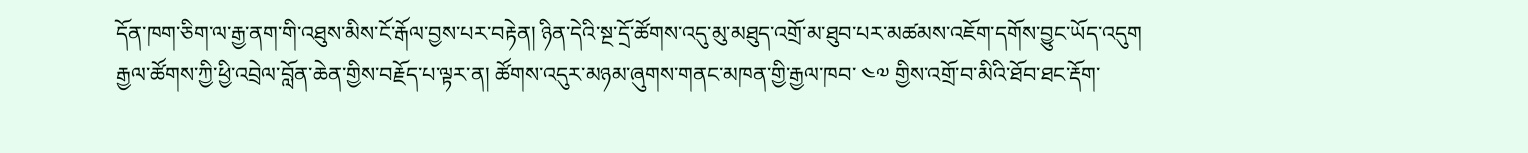དོན་ཁག་ཅིག་ལ་རྒྱ་ནག་གི་འཐུས་མིས་ངོ་རྒོལ་བྱས་པར་བརྟེན། ཉིན་དེའི་སྔ་དྲོ་ཚོགས་འདུ་མུ་མཐུད་འགྲོ་མ་ཐུབ་པར་མཚམས་འཇོག་དགོས་བྱུང་ཡོད་འདུག
རྒྱལ་ཚོགས་ཀྱི་ཕྱི་འབྲེལ་བློན་ཆེན་གྱིས་བརྗོད་པ་ལྟར་ན། ཚོགས་འདུར་མཉམ་ཞུགས་གནང་མཁན་གྱི་རྒྱལ་ཁབ་ ༤༧ གྱིས་འགྲོ་བ་མིའི་ཐོབ་ཐང་རྡོག་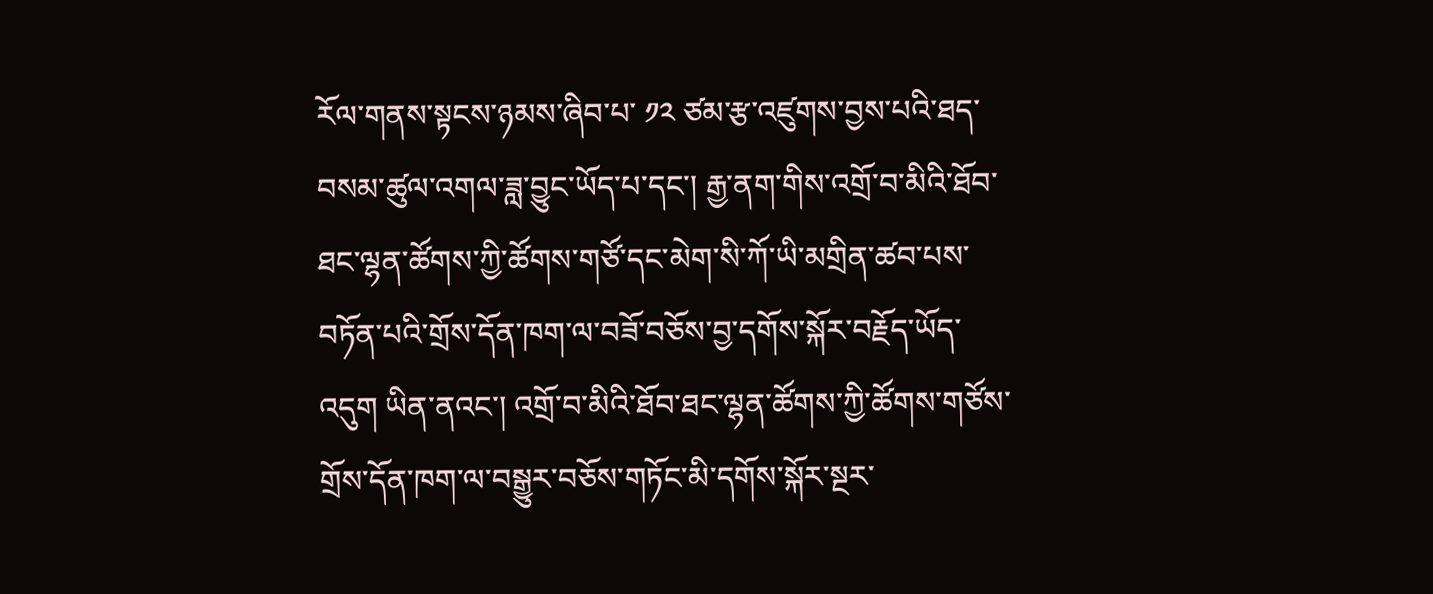རོལ་གནས་སྟངས་ཉམས་ཞིབ་པ་ ༡༢ ཙམ་རྩ་འཛུགས་བྱས་པའི་ཐད་བསམ་ཚུལ་འགལ་ཟླ་བྱུང་ཡོད་པ་དང་། རྒྱ་ནག་གིས་འགྲོ་བ་མིའི་ཐོབ་ཐང་ལྷན་ཚོགས་ཀྱི་ཚོགས་གཙོ་དང་མེག་སི་ཀོ་ཡི་མགྲིན་ཚབ་པས་བཏོན་པའི་གྲོས་དོན་ཁག་ལ་བཟོ་བཅོས་བྱ་དགོས་སྐོར་བརྗོད་ཡོད་འདུག ཡིན་ནའང་། འགྲོ་བ་མིའི་ཐོབ་ཐང་ལྷན་ཚོགས་ཀྱི་ཚོགས་གཙོས་གྲོས་དོན་ཁག་ལ་བསྒྱུར་བཅོས་གཏོང་མི་དགོས་སྐོར་སྔར་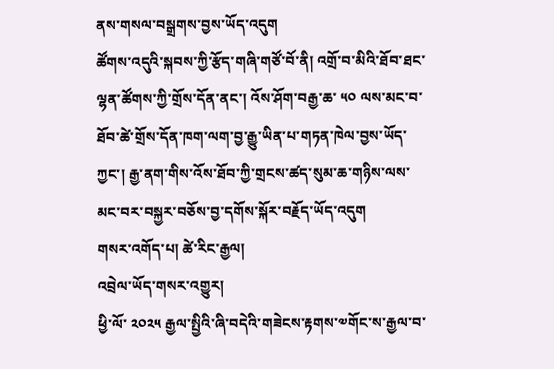ནས་གསལ་བསྒྲགས་བྱས་ཡོད་འདུག
ཚོགས་འདུའི་སྐབས་ཀྱི་རྩོད་གཞི་གཙོ་བོ་ནི། འགྲོ་བ་མིའི་ཐོབ་ཐང་ལྷན་ཚོགས་ཀྱི་གྲོས་དོན་ནང་། འོས་ཤོག་བརྒྱ་ཆ་ ༥༠ ལས་མང་བ་ཐོབ་ཚེ་གྲོས་དོན་ཁག་ལག་བྱ་རྒྱུ་ཡིན་པ་གཏན་ཁེལ་བྱས་ཡོད་ཀྱང་། རྒྱ་ནག་གིས་འོས་ཐོབ་ཀྱི་གྲངས་ཚད་སུམ་ཆ་གཉིས་ལས་མང་བར་བསྐྱར་བཅོས་བྱ་དགོས་སྐོར་བརྗོད་ཡོད་འདུག
གསར་འགོད་པ། ཚེ་རིང་རྒྱལ།
འབྲེལ་ཡོད་གསར་འགྱུར།
ཕྱི་ལོ་ ༢༠༢༥ རྒྱལ་སྤྱིའི་ཞི་བདེའི་གཟེངས་རྟགས་༧གོང་ས་རྒྱལ་བ་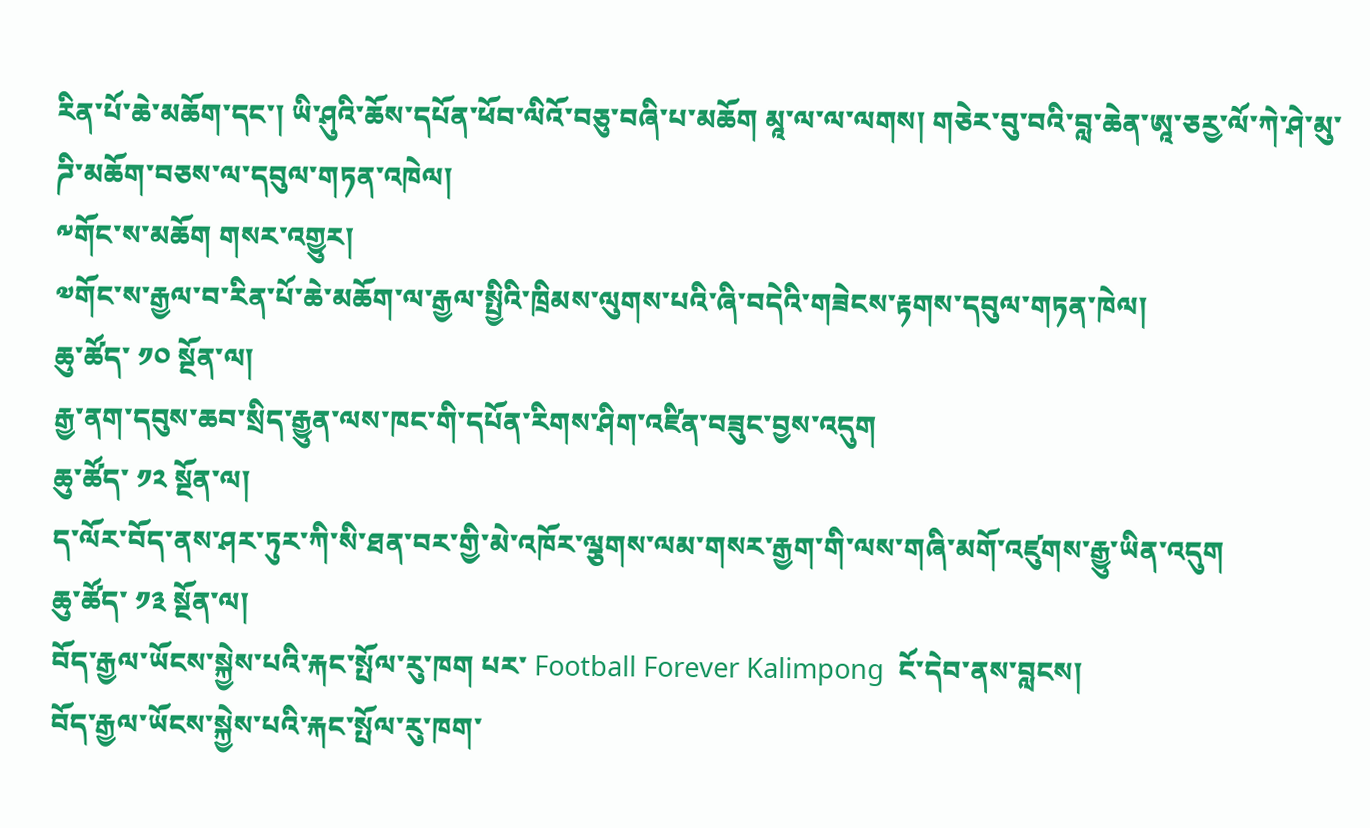རིན་པོ་ཆེ་མཆོག་དང་། ཡི་ཤུའི་ཆོས་དཔོན་ཕོབ་ལིའོ་བཅུ་བཞི་པ་མཆོག མཱ་ལ་ལ་ལགས། གཅེར་བུ་བའི་བླ་ཆེན་ཨཱ་ཅརྱ་ལོ་ཀེ་ཤེ་མུ་ཌི་མཆོག་བཅས་ལ་དབུལ་གཏན་འཁེལ།
༸གོང་ས་མཆོག གསར་འགྱུར།
༧གོང་ས་རྒྱལ་བ་རིན་པོ་ཆེ་མཆོག་ལ་རྒྱལ་སྤྱིའི་ཁྲིམས་ལུགས་པའི་ཞི་བདེའི་གཟེངས་རྟགས་དབུལ་གཏན་ཁེལ།
ཆུ་ཚོད་ ༡༠ སྔོན་ལ།
རྒྱ་ནག་དབུས་ཆབ་སྲིད་རྒྱུན་ལས་ཁང་གི་དཔོན་རིགས་ཤིག་འཛིན་བཟུང་བྱས་འདུག
ཆུ་ཚོད་ ༡༢ སྔོན་ལ།
ད་ལོར་བོད་ནས་ཤར་ཏུར་ཀི་སི་ཐན་བར་གྱི་མེ་འཁོར་ལྕགས་ལམ་གསར་རྒྱག་གི་ལས་གཞི་མགོ་འཛུགས་རྒྱུ་ཡིན་འདུག
ཆུ་ཚོད་ ༡༣ སྔོན་ལ།
བོད་རྒྱལ་ཡོངས་སྐྱེས་པའི་རྐང་སྤོལ་རུ་ཁག པར་ Football Forever Kalimpong  ངོ་དེབ་ནས་བླངས།
བོད་རྒྱལ་ཡོངས་སྐྱེས་པའི་རྐང་སྤོལ་རུ་ཁག་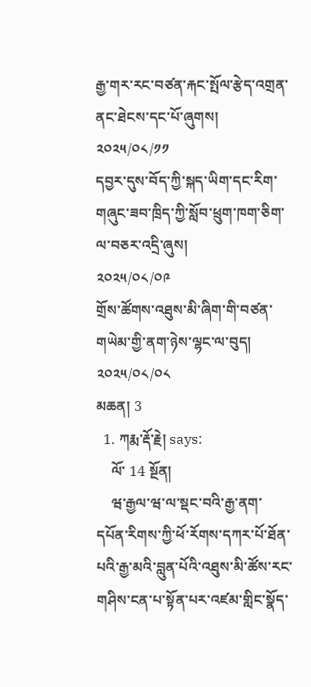རྒྱ་གར་རང་བཙན་རྐང་སྤོལ་རྩེད་འགྲན་ནང་ཐེངས་དང་པོ་ཞུགས།
༢༠༢༥/༠༨/༡༡
དབྱར་དུས་བོད་ཀྱི་སྐད་ཡིག་དང་རིག་གཞུང་ཟབ་ཁྲིད་ཀྱི་སློབ་ཕྲུག་ཁག་ཅིག་ལ་བཅར་འདྲི་ཞུས།
༢༠༢༥/༠༨/༠༩
གྲོས་ཚོགས་འཐུས་མི་ཞིག་གི་བཙན་གཡེམ་གྱི་ནག་ཉེས་ལྷང་ལ་བུད།
༢༠༢༥/༠༨/༠༨
མཆན། 3
  1. ཀརྨ་རྡོ་རྗེ། says:
    ལོ་ 14 སྔོན།
    ཝ་རྒྱལ་ཝ་ལ་སྡང་བའི་རྒྱ་ནག་དཔོན་རིགས་ཀྱི་ཕོ་རོགས་དཀར་པོ་ཐོན་པའི་རྒྱ་མའི་བླུན་པོའི་འཐུས་མི་ཚོས་རང་གཤིས་ངན་པ་སྟོན་པར་འཛམ་གླིང་སྣོད་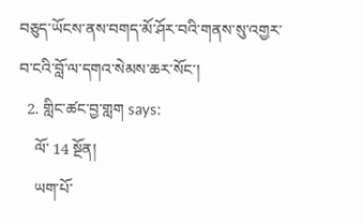བཅུད་ཡོངས་ནས་བགད་མོ་ཤོར་བའི་གནས་སུ་འགྱར་བ་ངའི་བློ་ལ་དགའ་སེམས་ཆར་སོང་།
  2. གླིང་ཚང་བྱ་གླག says:
    ལོ་ 14 སྔོན།
    ཡག་པོ་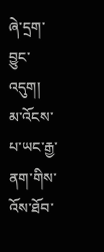ཞེ་དྲག་བྱུང་འདུག། མ་འོངས་པ་ཡང་རྒྱ་ནག་གིས་འོས་ཐོབ་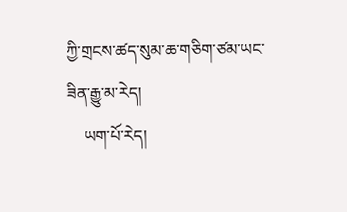ཀྱི་གྲངས་ཚད་སུམ་ཆ་གཅིག་ཙམ་ཡང་ཟིན་རྒྱུ་མ་རེད།
    ཡག་པོ་རེད།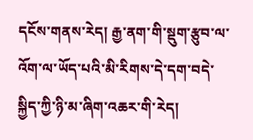དངོས་གནས་རེད། རྒྱ་ནག་གི་སྡུག་རྩུབ་ལ་འོག་ལ་ཡོད་པའི་མི་རིགས་དེ་དག་བདེ་སྐྱིད་ཀྱི་ཉི་མ་ཞིག་འཆར་གི་རེད།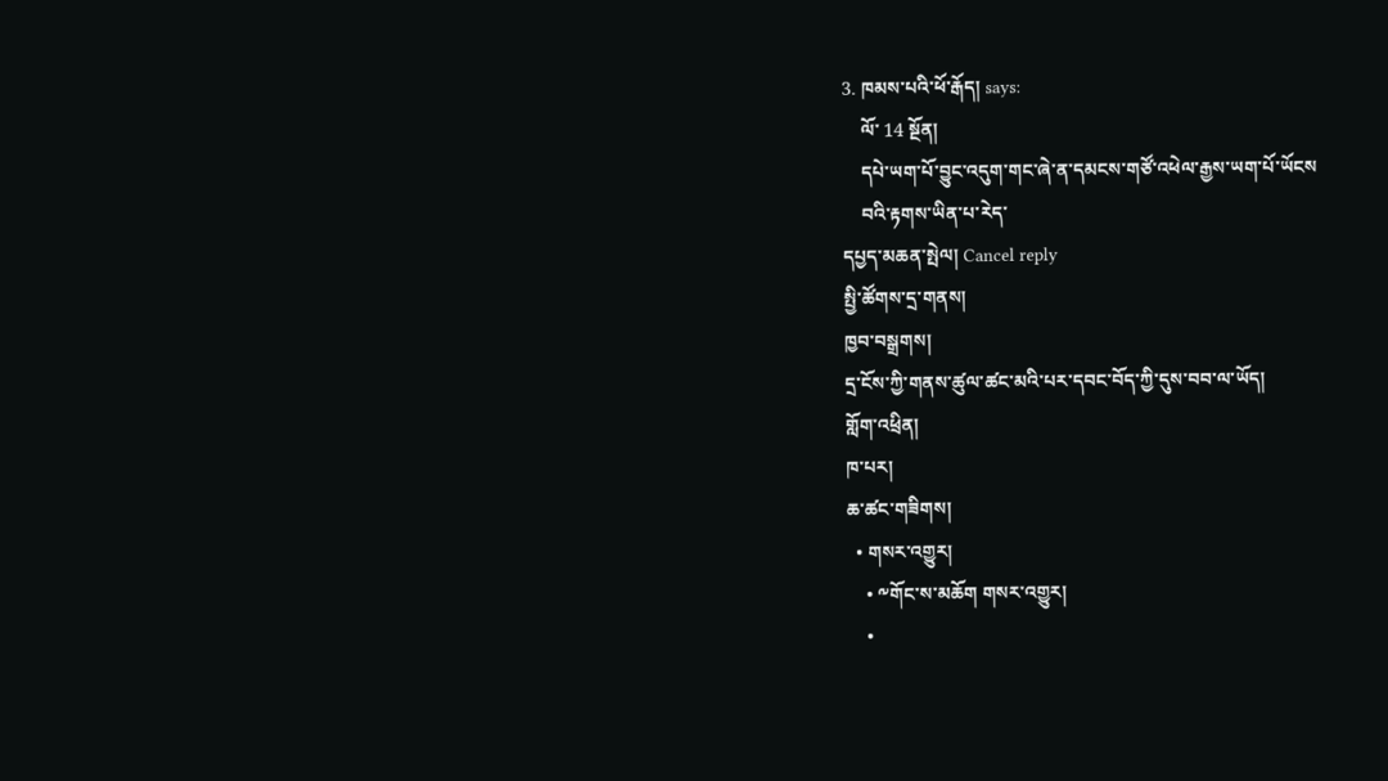3. ཁམས་པའི་ཕོ་རྒོད། says:
    ལོ་ 14 སྔོན།
    དཔེ་ཡག་པོ་བྱུང་འདུག་གང་ཞེ་ན་དམངས་གཙོ་འཕེལ་རྒྱས་ཡག་པོ་ཡོངས
    བའི་རྟགས་ཡིན་པ་རེད་
དཔྱད་མཆན་སྤེལ། Cancel reply
སྤྱི་ཚོགས་དྲ་གནས།
ཁྱབ་བསྒྲགས།
དྲ་ངོས་ཀྱི་གནས་ཚུལ་ཚང་མའི་པར་དབང་བོད་ཀྱི་དུས་བབ་ལ་ཡོད།
གློག་འཕྲིན།
ཁ་པར།
ཆ་ཚང་གཟིགས།
  • གསར་འགྱུར།
    • ༸གོང་ས་མཆོག གསར་འགྱུར།
    •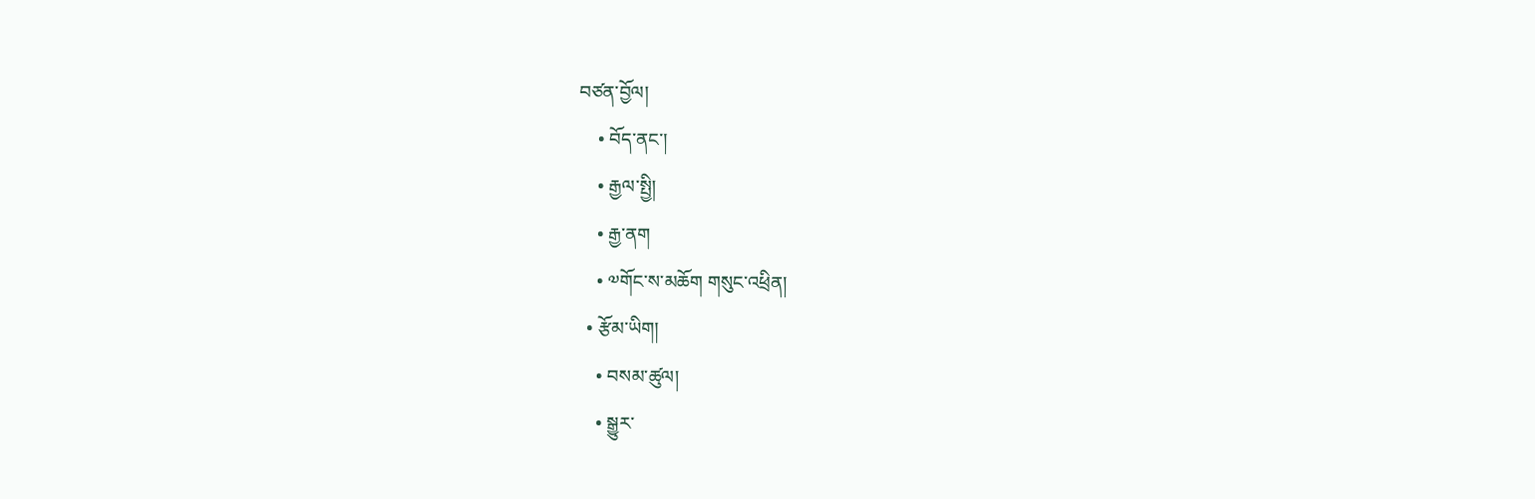བཙན་བྱོལ།
    • བོད་ནང་།
    • རྒྱལ་སྤྱི།
    • རྒྱ་ནག
    • ༧གོང་ས་མཆོག གསུང་འཕྲིན།
  • རྩོམ་ཡིག།
    • བསམ་ཚུལ།
    • སྒྱུར་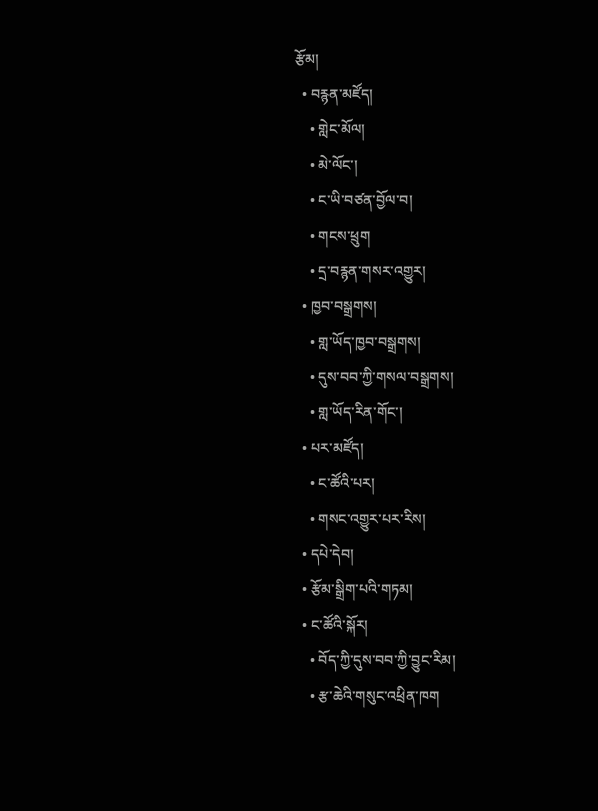རྩོམ།
  • བརྙན་མཛོད།
    • གླེང་མོལ།
    • མེ་ལོང་།
    • ང་ཡི་བཙན་བྱོལ་བ།
    • གངས་ཕྲུག
    • དྲ་བརྙན་གསར་འགྱུར།
  • ཁྱབ་བསྒྲགས།
    • གླ་ཡོད་ཁྱབ་བསྒྲགས།
    • དུས་བབ་ཀྱི་གསལ་བསྒྲགས།
    • གླ་ཡོད་རིན་གོང་།
  • པར་མཛོད།
    • ང་ཚོའི་པར།
    • གསང་འགྱུར་པར་རིས།
  • དཔེ་དེབ།
  • རྩོམ་སྒྲིག་པའི་གཏམ།
  • ང་ཚོའི་སྐོར།
    • བོད་ཀྱི་དུས་བབ་ཀྱི་བྱུང་རིམ།
    • རྩ་ཆེའི་གསུང་འཕྲིན་ཁག